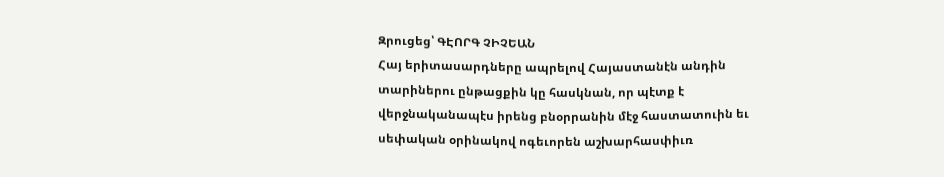Զրուցեց՝ ԳԷՈՐԳ ՉԻՉԵԱՆ
Հայ երիտասարդները ապրելով Հայաստանէն անդին տարիներու ընթացքին կը հասկնան, որ պէտք է վերջնականապէս իրենց բնօրրանին մէջ հաստատուին եւ սեփական օրինակով ոգեւորեն աշխարհասփիւռ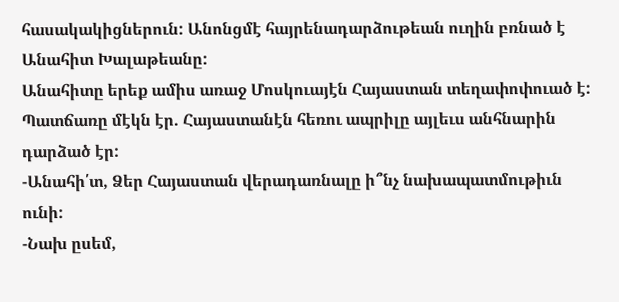հասակակիցներուն: Անոնցմէ հայրենադարձութեան ուղին բռնած է Անահիտ Խալաթեանը:
Անահիտը երեք ամիս առաջ Մոսկուայէն Հայաստան տեղափոփուած է: Պատճառը մէկն էր. Հայաստանէն հեռու ապրիլը այլեւս անհնարին դարձած էր:
-Անահի՛տ, Ձեր Հայաստան վերադառնալը ի՞նչ նախապատմութիւն ունի:
-Նախ ըսեմ,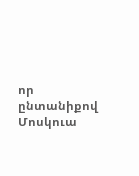որ ընտանիքով Մոսկուա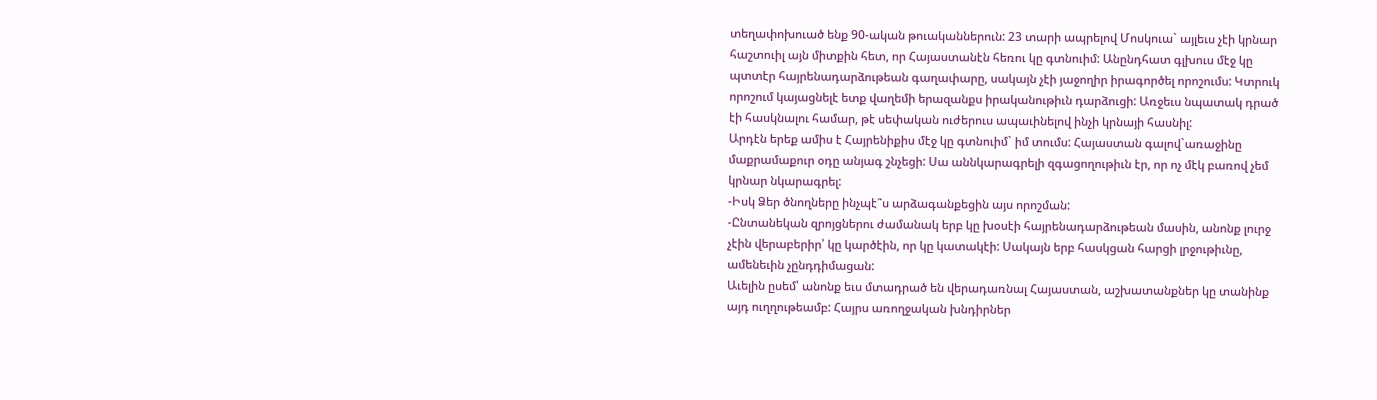տեղափոխուած ենք 90-ական թուականներուն: 23 տարի ապրելով Մոսկուա` այլեւս չէի կրնար հաշտուիլ այն միտքին հետ, որ Հայաստանէն հեռու կը գտնուիմ: Անընդհատ գլխուս մէջ կը պտտէր հայրենադարձութեան գաղափարը, սակայն չէի յաջողիր իրագործել որոշումս: Կտրուկ որոշում կայացնելէ ետք վաղեմի երազանքս իրականութիւն դարձուցի: Առջեւս նպատակ դրած էի հասկնալու համար, թէ սեփական ուժերուս ապաւինելով ինչի կրնայի հասնիլ:
Արդէն երեք ամիս է Հայրենիքիս մէջ կը գտնուիմ` իմ տումս: Հայաստան գալով`առաջինը մաքրամաքուր օդը անյագ շնչեցի: Սա աննկարագրելի զգացողութիւն էր, որ ոչ մէկ բառով չեմ կրնար նկարագրել:
-Իսկ Ձեր ծնողները ինչպէ՞ս արձագանքեցին այս որոշման:
-Ընտանեկան զրոյցներու ժամանակ երբ կը խօսէի հայրենադարձութեան մասին, անոնք լուրջ չէին վերաբերիր՝ կը կարծէին, որ կը կատակէի: Սակայն երբ հասկցան հարցի լրջութիւնը, ամենեւին չընդդիմացան:
Աւելին ըսեմ՝ անոնք եւս մտադրած են վերադառնալ Հայաստան, աշխատանքներ կը տանինք այդ ուղղութեամբ: Հայրս առողջական խնդիրներ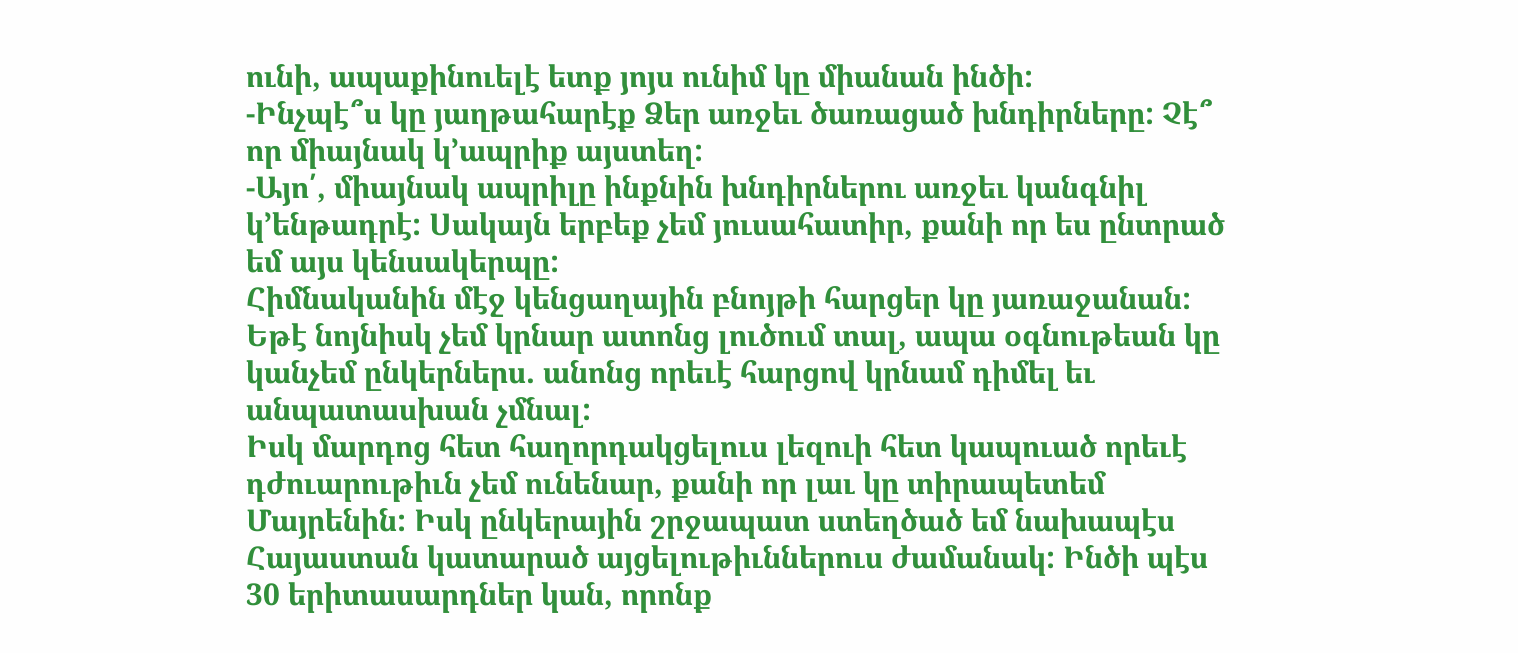ունի, ապաքինուելէ ետք յոյս ունիմ կը միանան ինծի:
-Ինչպէ՞ս կը յաղթահարէք Ձեր առջեւ ծառացած խնդիրները: Չէ՞ որ միայնակ կ’ապրիք այստեղ:
-Այո՛, միայնակ ապրիլը ինքնին խնդիրներու առջեւ կանգնիլ կ’ենթադրէ: Սակայն երբեք չեմ յուսահատիր, քանի որ ես ընտրած եմ այս կենսակերպը:
Հիմնականին մէջ կենցաղային բնոյթի հարցեր կը յառաջանան: Եթէ նոյնիսկ չեմ կրնար ատոնց լուծում տալ, ապա օգնութեան կը կանչեմ ընկերներս. անոնց որեւէ հարցով կրնամ դիմել եւ անպատասխան չմնալ:
Իսկ մարդոց հետ հաղորդակցելուս լեզուի հետ կապուած որեւէ դժուարութիւն չեմ ունենար, քանի որ լաւ կը տիրապետեմ Մայրենին: Իսկ ընկերային շրջապատ ստեղծած եմ նախապէս Հայաստան կատարած այցելութիւններուս ժամանակ: Ինծի պէս 30 երիտասարդներ կան, որոնք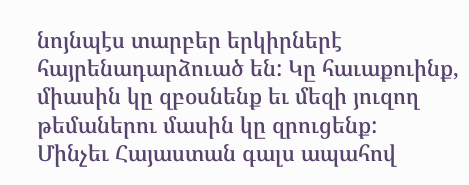նոյնպէս տարբեր երկիրներէ հայրենադարձուած են: Կը հաւաքուինք, միասին կը զբօսնենք եւ մեզի յուզող թեմաներու մասին կը զրուցենք:
Մինչեւ Հայաստան գալս ապահով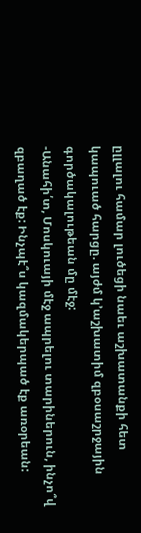ըլլալու համար լուծեցի նաեւ աշխատանքի հետ կապուած հարցը. այժմ կ’աշխատիմ զբօսաշրջային գործակալութեան մը մէջ:
-Անահի՛տ, Մոսկուայի մէջ ապրելու տարիներուն, ինչո՞վ զբաղած էք: Ինչպէ՞ս կազմակերպած էք առօրեան: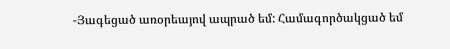-Յագեցած առօրեայով ապրած եմ: Համագործակցած եմ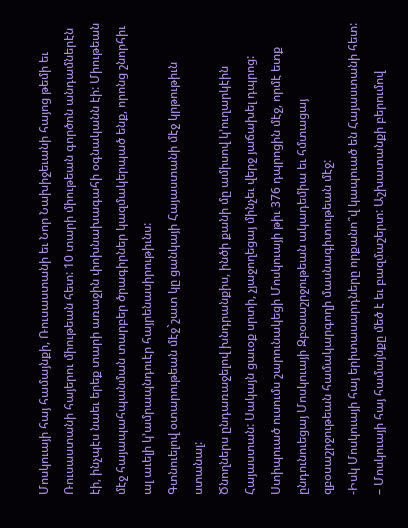Մոսկուայի հայ համայնքի, Ռուսաստանի եւ Նոր Նախիջեւանի հայոց թեմի եւ Ռուսաստանի հայերու միութեան հետ: 10 տարի միութեան գործոն անդամներէն էի, ինչպէս նաեւ երեք տարի առաջին փոխնախագահի օգնականն էի: Միութեան մէջ հայապահպանման տարբեր ծրագիրներ կազմակերպած ենք, որոնց շնորհիւ ալ աւելի կ’ամրապնդուէր հայրենասիրութիւնս:
Գտնուելով օտարութեան մէջ`շատ կը ցանկայի Հայաստանի մէջ կրթութիւն ստանալ:
Ծնողներս ընդառաջելով խնդրանքիս, ինծի քանի մը ամիսով կ’ուղարկէին Հայաստան: Սակայն ցաւօք սրտի, չյաջողեցայ մինչեւ վերջ յաճախել դպրոց: Ստիպուած ուսումս շարունակեցի Մոսկուայի թիւ 376 դպրոցին մէջ, որմէ ետք ընդունուեցայ Մոսկուայի Զբօսաշրջութեան ակադեմիա եւ հմտացայ զբօսաշրջութեան համակարգողի մասնագիտութեան մէջ:
-Իսկ Մոսկուայի հայ երիտասարդները որքանո՞վ կապուած են Հայաստանի հետ:
– Մոսկուայի հայ համայնքը մեծ է եւ բազմաշերտ: Աշխատանքի բերումով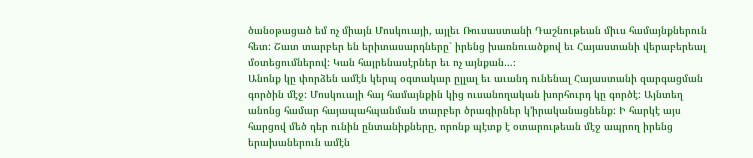ծանօթացած եմ ոչ միայն Մոսկուայի, այլեւ Ռուսաստանի Դաշնութեան միւս համայնքներուն հետ: Շատ տարբեր են երիտասարդները` իրենց խառնուածքով եւ Հայաստանի վերաբերեալ մօտեցումներով: Կան հայրենասէրներ եւ ոչ այնքան…։
Անոնք կը փորձեն ամէն կերպ օգտակար ըլլալ եւ աւանդ ունենալ Հայաստանի զարգացման գործին մէջ: Մոսկուայի հայ համայնքին կից ուսանողական խորհուրդ կը գործէ: Այնտեղ անոնց համար հայապահպանման տարբեր ծրագիրներ կ’իրականացնենք: Ի հարկէ այս հարցով մեծ դեր ունին ընտանիքները, որոնք պէտք է օտարութեան մէջ ապրող իրենց երախաներուն ամէն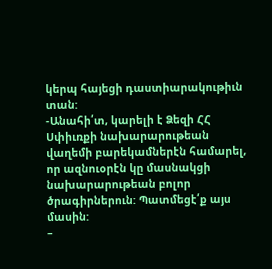կերպ հայեցի դաստիարակութիւն տան:
-Անահի՛տ, կարելի է Ձեզի ՀՀ Սփիւռքի նախարարութեան վաղեմի բարեկամներէն համարել, որ ազնուօրէն կը մասնակցի նախարարութեան բոլոր ծրագիրներուն: Պատմեցէ՛ք այս մասին:
–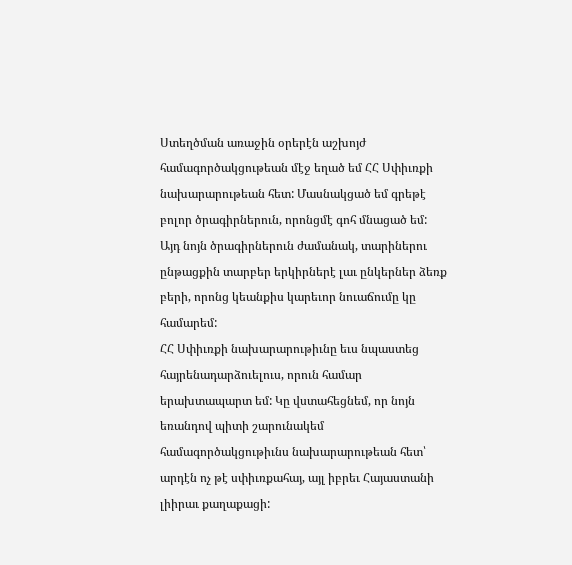Ստեղծման առաջին օրերէն աշխոյժ համագործակցութեան մէջ եղած եմ ՀՀ Սփիւռքի նախարարութեան հետ: Մասնակցած եմ գրեթէ բոլոր ծրագիրներուն, որոնցմէ գոհ մնացած եմ: Այդ նոյն ծրագիրներուն ժամանակ, տարիներու ընթացքին տարբեր երկիրներէ լաւ ընկերներ ձեռք բերի, որոնց կեանքիս կարեւոր նուաճումը կը համարեմ:
ՀՀ Սփիւռքի նախարարութիւնը եւս նպաստեց հայրենադարձուելուս, որուն համար երախտապարտ եմ: Կը վստահեցնեմ, որ նոյն եռանդով պիտի շարունակեմ համագործակցութիւնս նախարարութեան հետ՝ արդէն ոչ թէ սփիւռքահայ, այլ իբրեւ Հայաստանի լիիրաւ քաղաքացի: